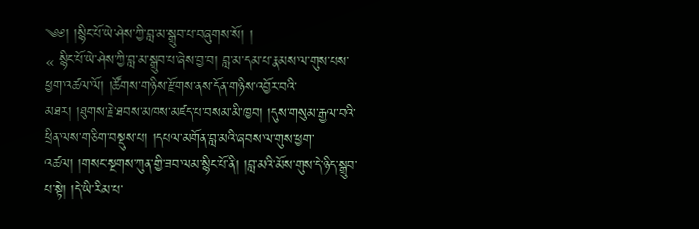༄༅། །སྙིང་པོ་ཡེ་ཤེས་ཀྱི་བླ་མ་སྒྲུབ་པ་བཞུགས་སོ། །
« སྙིང་པོ་ཡེ་ཤེས་ཀྱི་བླ་མ་སྒྲུབ་པ་ཞེས་བྱ་བ། བླ་མ་དམ་པ་རྣམས་ལ་གུས་པས་ཕྱག་འཚལ་ལོ། །ཚོགས་གཉིས་རྫོགས་ནས་དོན་གཉིས་འབྱོར་བའི་མཐར། །ཐུགས་རྗེ་ཐབས་མཁས་མཛད་པ་བསམ་མི་ཁྱབ། །དུས་གསུམ་རྒྱལ་བའི་ཕྲིན་ལས་གཅིག་བསྡུས་པ། །དཔལ་མགོན་བླ་མའི་ཞབས་ལ་གུས་ཕྱག་འཚལ། །གསང་སྔགས་ཀུན་གྱི་ཟབ་ལམ་སྙིང་པོ་ནི། །བླ་མའི་མོས་གུས་དེ་ཉིད་སྒྲུབ་པ་སྟེ། །དེ་ཡི་རིམ་པ་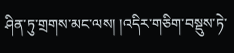ཤིན་ཏུ་གྲགས་མང་ལས། །འདིར་གཅིག་བསྡུས་ཏེ་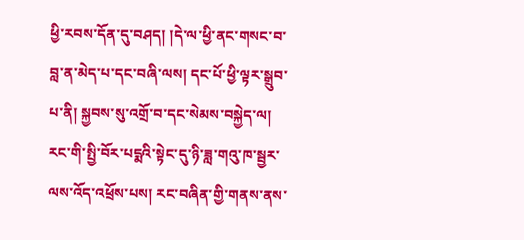ཕྱི་རབས་དོན་དུ་བཤད། །དེ་ལ་ཕྱི་ནང་གསང་བ་བླ་ན་མེད་པ་དང་བཞི་ལས། དང་པོ་ཕྱི་ལྟར་སྒྲུབ་པ་ནི། སྐྱབས་སུ་འགྲོ་བ་དང་སེམས་བསྐྱེད་ལ། རང་གི་སྤྱི་བོར་པདྨའི་སྟེང་དུ་ཉི་ཟླ་གའུ་ཁ་སྦྱར་ལས་འོད་འཕྲོས་པས། རང་བཞིན་གྱི་གནས་ནས་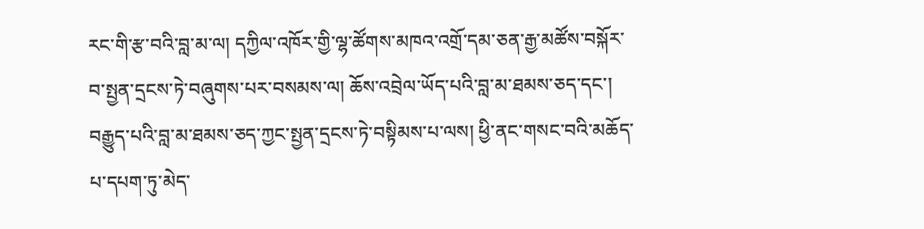རང་གི་རྩ་བའི་བླ་མ་ལ། དཀྱིལ་འཁོར་གྱི་ལྷ་ཚོགས་མཁའ་འགྲོ་དམ་ཅན་རྒྱ་མཚོས་བསྐོར་བ་སྤྱན་དྲངས་ཏེ་བཞུགས་པར་བསམས་ལ། ཆོས་འབྲེལ་ཡོད་པའི་བླ་མ་ཐམས་ཅད་དང་། བརྒྱུད་པའི་བླ་མ་ཐམས་ཅད་ཀྱང་སྤྱན་དྲངས་ཏེ་བསྟིམས་པ་ལས། ཕྱི་ནང་གསང་བའི་མཆོད་པ་དཔག་ཏུ་མེད་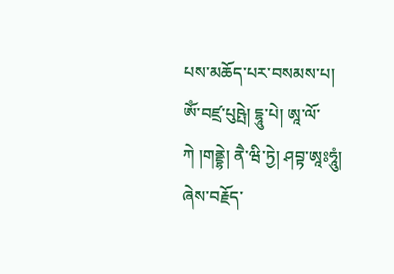པས་མཆོད་པར་བསམས་པ། ཨོཾ་བཛྲ་པུཥྤེ། དྷཱུ་པེ། ཨཱ་ལོ་ཀེ །གནྡྷེ། ནཻ་ཝི་ཏྱེ། ཤབྟ་ཨཱཿཧཱུཾ། ཞེས་བརྗོད་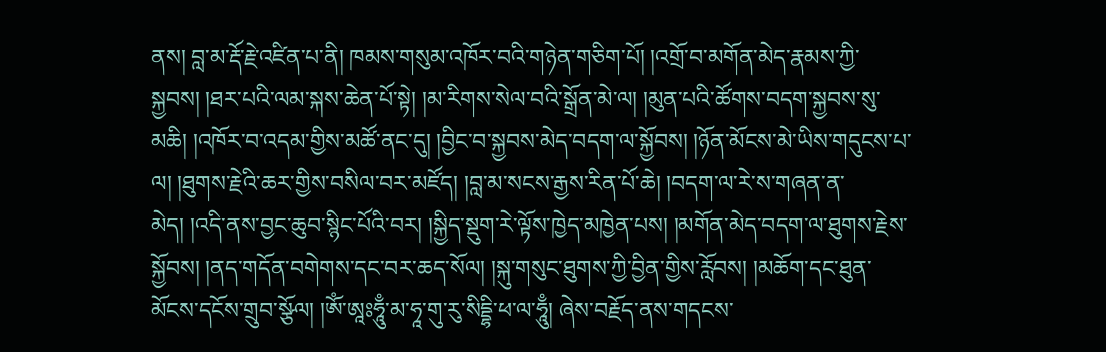ནས། བླ་མ་རྡོ་རྗེ་འཛིན་པ་ནི། ཁམས་གསུམ་འཁོར་བའི་གཉེན་གཅིག་པོ། །འགྲོ་བ་མགོན་མེད་རྣམས་ཀྱི་སྐྱབས། །ཐར་པའི་ལམ་སྐས་ཆེན་པོ་སྟེ། །མ་རིགས་སེལ་བའི་སྒྲོན་མེ་ལ། །མུན་པའི་ཚོགས་བདག་སྐྱབས་སུ་མཆི། །འཁོར་བ་འདམ་གྱིས་མཚོ་ནང་དུ། །བྱིང་བ་སྐྱབས་མེད་བདག་ལ་སྐྱོབས། །ཉོན་མོངས་མེ་ཡིས་གདུངས་པ་ལ། །ཐུགས་རྗེའི་ཆར་གྱིས་བསིལ་བར་མཛོད། །བླ་མ་སངས་རྒྱས་རིན་པོ་ཆེ། །བདག་ལ་རེ་ས་གཞན་ན་མེད། །འདི་ནས་བྱང་ཆུབ་སྙིང་པོའི་བར། །སྐྱིད་སྡུག་རེ་ལྟོས་ཁྱེད་མཁྱེན་པས། །མགོན་མེད་བདག་ལ་ཐུགས་རྗེས་སྐྱོབས། །ནད་གདོན་བགེགས་དང་བར་ཆད་སོལ། །སྐུ་གསུང་ཐུགས་ཀྱི་བྱིན་གྱིས་རློབས། །མཆོག་དང་ཐུན་མོངས་དངོས་གྲུབ་སྩོལ། །ཨོཾ་ཨཱཿཧཱུྃ་མ་ཧཱ་གུ་རུ་སིདྡྷི་ཕ་ལ་ཧཱུྃ། ཞེས་བརྗོད་ནས་གདངས་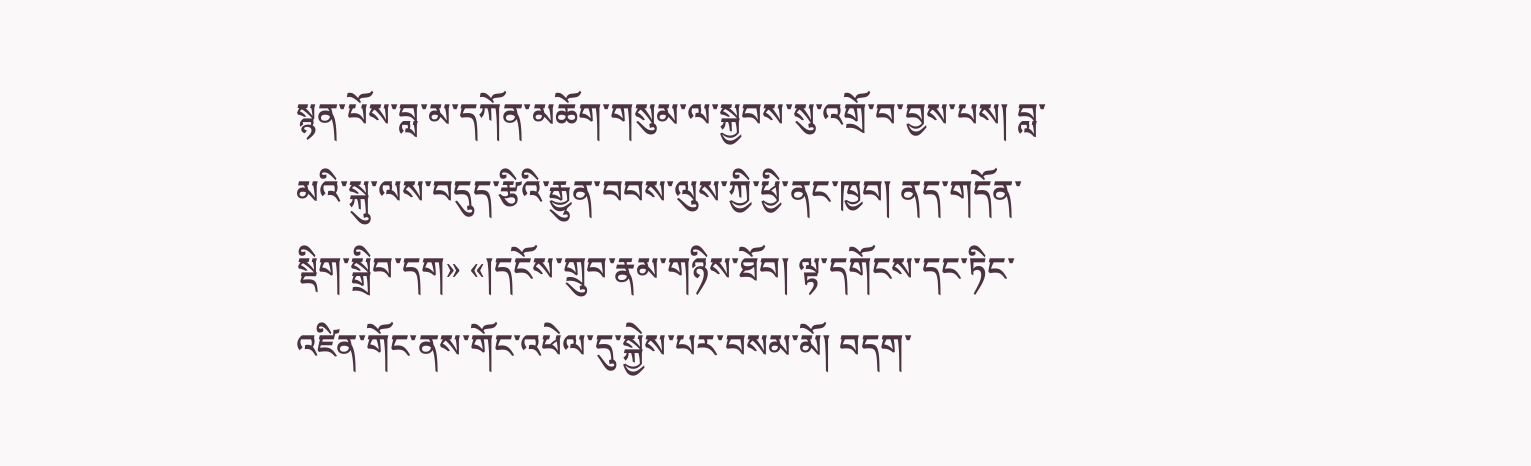སྙན་པོས་བླ་མ་དཀོན་མཆོག་གསུམ་ལ་སྐྱབས་སུ་འགྲོ་བ་བྱས་པས། བླ་མའི་སྐུ་ལས་བདུད་རྩིའི་རྒྱུན་བབས་ལུས་ཀྱི་ཕྱི་ནང་ཁྱབ། ནད་གདོན་སྡིག་སྒྲིབ་དག» «།དངོས་གྲུབ་རྣམ་གཉིས་ཐོབ། ལྟ་དགོངས་དང་ཏིང་འཛིན་གོང་ནས་གོང་འཕེལ་དུ་སྐྱེས་པར་བསམ་མོ། བདག་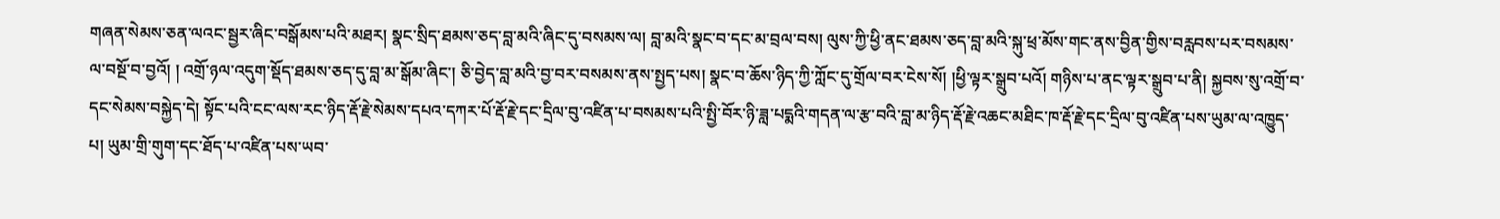གཞན་སེམས་ཅན་ལའང་སྦྱར་ཞིང་བསྒོམས་པའི་མཐར། སྣང་སྲིད་ཐམས་ཅད་བླ་མའི་ཞིང་དུ་བསམས་ལ། བླ་མའི་སྣང་བ་དང་མ་བྲལ་བས། ལུས་ཀྱི་ཕྱི་ནང་ཐམས་ཅད་བླ་མའི་སྐུ་ཕྲ་མོས་གང་ནས་བྱིན་གྱིས་བརླབས་པར་བསམས་ལ་བསྔོ་བ་བྱའོ། ། འགྲོ་ཉལ་འདུག་སྡོད་ཐམས་ཅད་དུ་བླ་མ་སྒོམ་ཞིང་། ཅི་བྱེད་བླ་མའི་བྱ་བར་བསམས་ནས་སྤྱད་པས། སྣང་བ་ཆོས་ཉིད་ཀྱི་ཀློང་དུ་གྲོལ་བར་ངེས་སོ། །ཕྱི་ལྟར་སྒྲུབ་པའོ། གཉིས་པ་ནང་ལྟར་སྒྲུབ་པ་ནི། སྐྱབས་སུ་འགྲོ་བ་དང་སེམས་བསྐྱེད་དེ། སྟོང་པའི་ངང་ལས་རང་ཉིད་རྡོ་རྗེ་སེམས་དཔའ་དཀར་པོ་རྡོ་རྗེ་དང་དྲིལ་བུ་འཛིན་པ་བསམས་པའི་སྤྱི་བོར་ཉི་ཟླ་པདྨའི་གདན་ལ་རྩ་བའི་བླ་མ་ཉིད་རྡོ་རྗེ་འཆང་མཐིང་ཁ་རྡོ་རྗེ་དང་དྲིལ་བུ་འཛིན་པས་ཡུམ་ལ་འཁྱུད་པ། ཡུམ་གྲི་གུག་དང་ཐོད་པ་འཛིན་པས་ཡབ་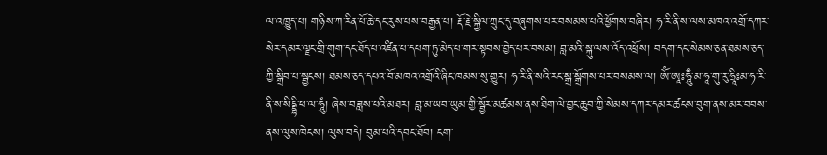ལ་འཁྱུད་པ། གཉིས་ཀ་རིན་པོ་ཆེ་དང་རུས་པས་བརྒྱན་པ། རྡོ་རྗེ་སྐྱིལ་ཀྲུང་དུ་བཞུགས་པར་བསམས་པའི་ཕྱོགས་བཞིར། ཧ་རི་ནི་ས་ལས་མཁའ་འགྲོ་དཀར་སེར་དམར་ལྗང་གྲི་གུག་དང་ཐོད་པ་འཛིན་པ་དཔག་ཏུ་མེད་པ་གར་སྟབས་བྱེད་པར་བསམ། བླ་མའི་སྐུ་ལས་འོད་འཕྲོས། བདག་དང་སེམས་ཅན་ཐམས་ཅད་ཀྱི་སྒྲིབ་པ་སྦྱངས། ཐམས་ཅད་དཔའ་བོ་མཁའ་འགྲོའི་ཞིང་ཁམས་སུ་གྱུར། ཧ་རི་ནི་སའི་རང་སྒྲ་སྒྲོགས་པར་བསམས་ལ། ཨོཾ་ཨཱཿཧཱུྃ་མ་ཧཱ་གུ་རུ་ཧྲཱིཿམ་ཧ་རི་ནི་ས་སིདྡྷི་ཕ་ལ་ཧཱུཾ། ཞེས་བཟླས་པའི་མཐར། བླ་མ་ཡབ་ཡུམ་གྱི་སྦྱོར་མཚམས་ནས་ཐིག་ལེ་བྱང་ཆུབ་ཀྱི་སེམས་དཀར་དམར་ཚངས་བུག་ནས་མར་བབས་ནས་ལུས་ཁེངས། ལུས་བདེ། བུམ་པའི་དབང་ཐོབ། ངག་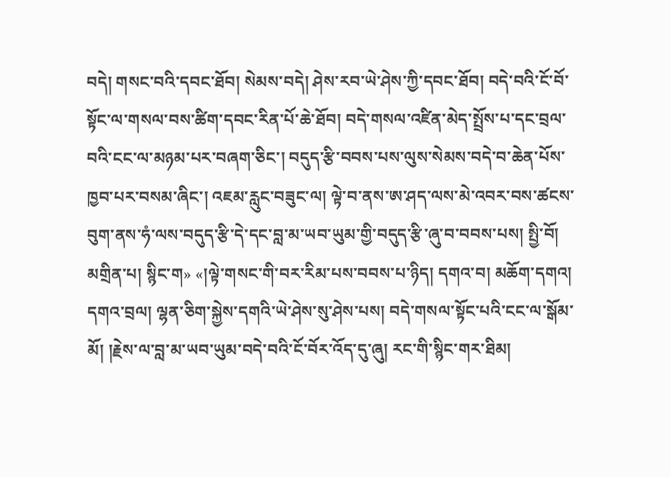བདེ། གསང་བའི་དབང་ཐོབ། སེམས་བདེ། ཤེས་རབ་ཡེ་ཤེས་ཀྱི་དབང་ཐོབ། བདེ་བའི་ངོ་བོ་སྟོང་ལ་གསལ་བས་ཚིག་དབང་རིན་པོ་ཆེ་ཐོབ། བདེ་གསལ་འཛིན་མེད་སྤྲོས་པ་དང་བྲལ་བའི་ངང་ལ་མཉམ་པར་བཞག་ཅིང་། བདུད་རྩི་བབས་པས་ལུས་སེམས་བདེ་བ་ཆེན་པོས་ཁྱབ་པར་བསམ་ཞིང་། འཇམ་རླུང་བཟུང་ལ། ལྟེ་བ་ནས་ཨ་ཤད་ལས་མེ་འབར་བས་ཚངས་བུག་ནས་ཧཾ་ལས་བདུད་རྩི་དེ་དང་བླ་མ་ཡབ་ཡུམ་གྱི་བདུད་རྩི་ཞུ་བ་བབས་པས། སྤྱི་བོ། མགྲིན་པ། སྙིང་ག» «།ལྟེ་གསང་གི་བར་རིམ་པས་བབས་པ་ཉིད། དགའ་བ། མཆོག་དགའ། དགའ་བྲལ། ལྷན་ཅིག་སྐྱེས་དགའི་ཡེ་ཤེས་སུ་ཤེས་པས། བདེ་གསལ་སྟོང་པའི་ངང་ལ་སྒོམ་མོ། །རྗེས་ལ་བླ་མ་ཡབ་ཡུམ་བདེ་བའི་ངོ་བོར་འོད་དུ་ཞུ། རང་གི་སྙིང་གར་ཐིམ།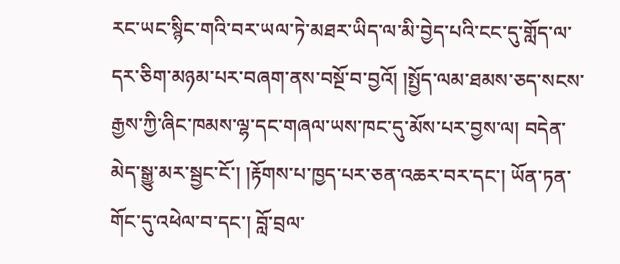རང་ཡང་སྙིང་གའི་བར་ཡལ་ཏེ་མཐར་ཡིད་ལ་མི་བྱེད་པའི་ངང་དུ་གློད་ལ་དར་ཅིག་མཉམ་པར་བཞག་ནས་བསྔོ་བ་བྱའོ། །སྤྱོད་ལམ་ཐམས་ཅད་སངས་རྒྱས་ཀྱི་ཞིང་ཁམས་ལྷ་དང་གཞལ་ཡས་ཁང་དུ་མོས་པར་བྱས་ལ། བདེན་མེད་སྒྱུ་མར་སྦྱང་ངོ་། །རྟོགས་པ་ཁྱད་པར་ཅན་འཆར་བར་དང་། ཡོན་ཏན་གོང་དུ་འཕེལ་བ་དང་། བློ་བྲལ་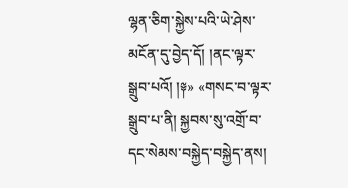ལྷན་ཅིག་སྐྱེས་པའི་ཡེ་ཤེས་མངོན་དུ་བྱེད་དོ། །ནང་ལྟར་སྒྲུབ་པའོ། །༈» «གསང་བ་ལྟར་སྒྲུབ་པ་ནི། སྐྱབས་སུ་འགྲོ་བ་དང་སེམས་བསྐྱེད་བསྐྱེད་ནས།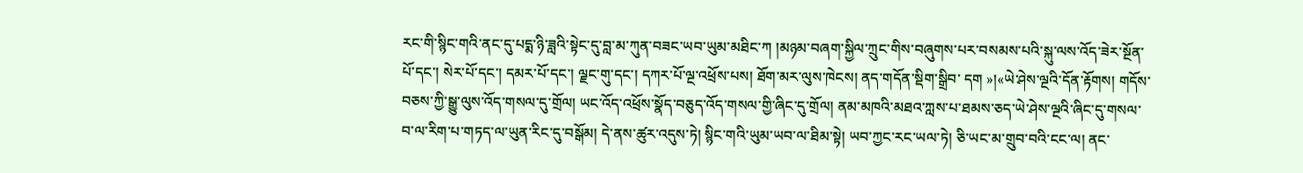རང་གི་སྙིང་གའི་ནང་དུ་པདྨ་ཉི་ཟླའི་སྟེང་དུ་བླ་མ་ཀུན་བཟང་ཡབ་ཡུམ་མཐིང་ཀ །མཉམ་བཞག་སྐྱིལ་ཀྲུང་གིས་བཞུགས་པར་བསམས་པའི་སྐུ་ལས་འོད་ཟེར་སྔོན་པོ་དང་། སེར་པོ་དང་། དམར་པོ་དང་། ལྗང་གུ་དང་། དཀར་པོ་ལྔ་འཕྲོས་པས། ཐོག་མར་ལུས་ཁེངས། ནད་གདོན་སྡིག་སྒྲིབ་ དག »།«ཡེ་ཤེས་ལྔའི་དོན་རྟོགས། གདོས་བཅས་ཀྱི་སྒྱུ་ལུས་འོད་གསལ་དུ་གྲོལ། ཡང་འོད་འཕྲོས་སྣོད་བཅུད་འོད་གསལ་གྱི་ཞིང་དུ་གྲོལ། ནམ་མཁའི་མཐའ་ཀླས་པ་ཐམས་ཅད་ཡེ་ཤེས་ལྔའི་ཞིང་དུ་གསལ་བ་ལ་རིག་པ་གཏད་ལ་ཡུན་རིང་དུ་བསྒོམ། དེ་ནས་ཚུར་འདུས་ཏེ། སྙིང་གའི་ཡུམ་ཡབ་ལ་ཐིམ་སྟེ། ཡབ་ཀྱང་རང་ཡལ་ཏེ། ཅི་ཡང་མ་གྲུབ་བའི་ངང་ལ། ནང་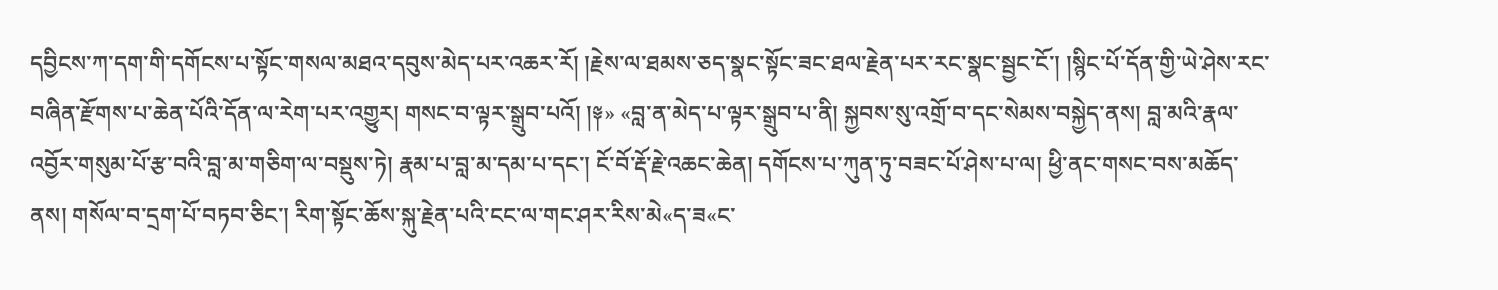དབྱིངས་ཀ་དག་གི་དགོངས་པ་སྟོང་གསལ་མཐའ་དབུས་མེད་པར་འཆར་རོ། །རྗེས་ལ་ཐམས་ཅད་སྣང་སྟོང་ཟང་ཐལ་རྗེན་པར་རང་སྣང་སྦྱང་ངོ་། །སྙིང་པོ་དོན་གྱི་ཡེ་ཤེས་རང་བཞིན་རྫོགས་པ་ཆེན་པོའི་དོན་ལ་རེག་པར་འགྱུར། གསང་བ་ལྟར་སྒྲུབ་པའོ། །༈» «བླ་ན་མེད་པ་ལྟར་སྒྲུབ་པ་ནི། སྐྱབས་སུ་འགྲོ་བ་དང་སེམས་བསྐྱེད་ནས། བླ་མའི་རྣལ་འབྱོར་གསུམ་པོ་རྩ་བའི་བླ་མ་གཅིག་ལ་བསྡུས་ཏེ། རྣམ་པ་བླ་མ་དམ་པ་དང་། ངོ་བོ་རྡོ་རྗེ་འཆང་ཆེན། དགོངས་པ་ཀུན་ཏུ་བཟང་པོ་ཤེས་པ་ལ། ཕྱི་ནང་གསང་བས་མཆོད་ནས། གསོལ་བ་དྲག་པོ་བཏབ་ཅིང་། རིག་སྟོང་ཆོས་སྐུ་རྗེན་པའི་ངང་ལ་གང་ཤར་རིས་མེ«ད་ཟ«ང་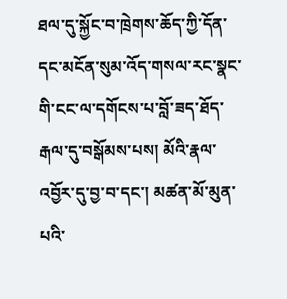ཐལ་དུ་སྐྱོང་བ་ཁྲེགས་ཆོད་ཀྱི་དོན་དང་མངོན་སུམ་འོད་གསལ་རང་སྣང་གི་ངང་ལ་དགོངས་པ་བློ་ཟད་ཐོད་རྒལ་དུ་བསྒོམས་པས། མོའི་རྣལ་འབྱོར་དུ་བྱ་བ་དང་། མཚན་མོ་མུན་པའི་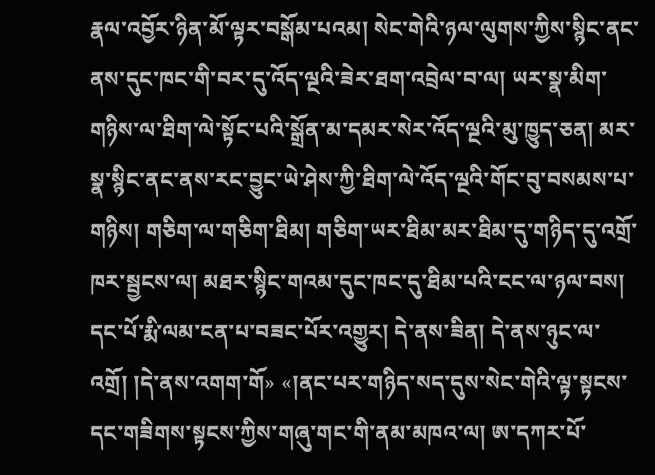རྣལ་འབྱོར་ཉིན་མོ་ལྟར་བསྒོམ་པའམ། སེང་གེའི་ཉལ་ལུགས་ཀྱིས་སྙིང་ནང་ནས་དུང་ཁང་གི་བར་དུ་འོད་ལྔའི་ཟེར་ཐག་འབྲེལ་བ་ལ། ཡར་སྣ་མིག་གཉིས་ལ་ཐིག་ལེ་སྟོང་པའི་སྒྲོན་མ་དམར་སེར་འོད་ལྔའི་མུ་ཁྱུད་ཅན། མར་སྣ་སྙིང་ནང་ནས་རང་བྱུང་ཡེ་ཤེས་ཀྱི་ཐིག་ལེ་འོད་ལྔའི་གོང་བུ་བསམས་པ་གཉིས། གཅིག་ལ་གཅིག་ཐིམ། གཅིག་ཡར་ཐིམ་མར་ཐིམ་དུ་གཉིད་དུ་འགྲོ་ཁར་སྦྱངས་ལ། མཐར་སྙིང་གའམ་དུང་ཁང་དུ་ཐིམ་པའི་ངང་ལ་ཉལ་བས། དང་པོ་རྨི་ལམ་ངན་པ་བཟང་པོར་འགྱུར། དེ་ནས་ཟིན། དེ་ནས་ཉུང་ལ་འགྲོ། །དེ་ནས་འགག་གོ» «།ནང་པར་གཉིད་སད་དུས་སེང་གེའི་ལྟ་སྟངས་དང་གཟིགས་སྟངས་ཀྱིས་གཞུ་གང་གི་ནམ་མཁའ་ལ། ཨ་དཀར་པོ་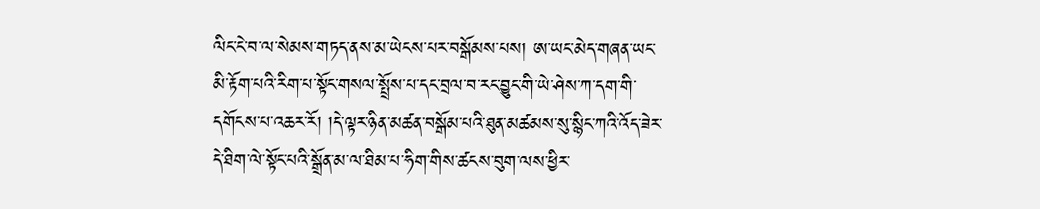ལིང་ངེ་བ་ལ་སེམས་གཏད་ནས་མ་ཡེངས་པར་བསྒོམས་པས། ཨ་ཡང་མེད་གཞན་ཡང་མི་རྟོག་པའི་རིག་པ་སྟོང་གསལ་སྤྲོས་པ་དང་བྲལ་བ་རང་བྱུང་གི་ཡེ་ཤེས་ཀ་དག་གི་དགོངས་པ་འཆར་རོ། །དེ་ལྟར་ཉིན་མཚན་བསྒོམ་པའི་ཐུན་མཚམས་སུ་སྙིང་ཀའི་འོད་ཟེར་དེ་ཐིག་ལེ་སྟོང་པའི་སྒྲོན་མ་ལ་ཐིམ་པ་ཧིག་གིས་ཚངས་བུག་ལས་ཕྱིར་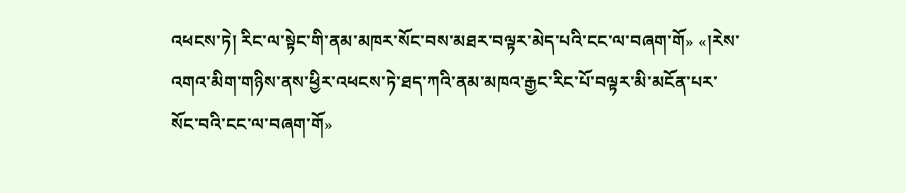འཕངས་ཏེ། རིང་ལ་སྟེང་གི་ནམ་མཁར་སོང་བས་མཐར་བལྟར་མེད་པའི་ངང་ལ་བཞག་གོ» «།རེས་འགའ་མིག་གཉིས་ནས་ཕྱིར་འཕངས་ཏེ་ཐད་ཀའི་ནམ་མཁའ་རྒྱང་རིང་པོ་བལྟར་མི་མངོན་པར་སོང་བའི་ངང་ལ་བཞག་གོ»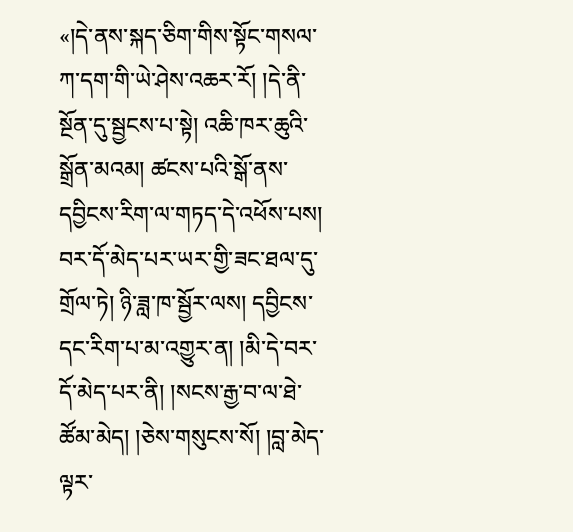«།དེ་ནས་སྐད་ཅིག་གིས་སྟོང་གསལ་ཀ་དག་གི་ཡེ་ཤེས་འཆར་རོ། །དེ་ནི་སྔོན་དུ་སྦྱངས་པ་སྟེ། འཆི་ཁར་ཆུའི་སྒྲོན་མའམ། ཚངས་པའི་སྒོ་ནས་དབྱིངས་རིག་ལ་གཏད་དེ་འཕོས་པས། བར་དོ་མེད་པར་ཡར་གྱི་ཟང་ཐལ་དུ་གྲོལ་ཏེ། ཉི་ཟླ་ཁ་སྦྱོར་ལས། དབྱིངས་དང་རིག་པ་མ་འགྱུར་ན། །མི་དེ་བར་དོ་མེད་པར་ནི། །སངས་རྒྱ་བ་ལ་ཐེ་ཚོམ་མེད། །ཅེས་གསུངས་སོ། །བླ་མེད་ལྟར་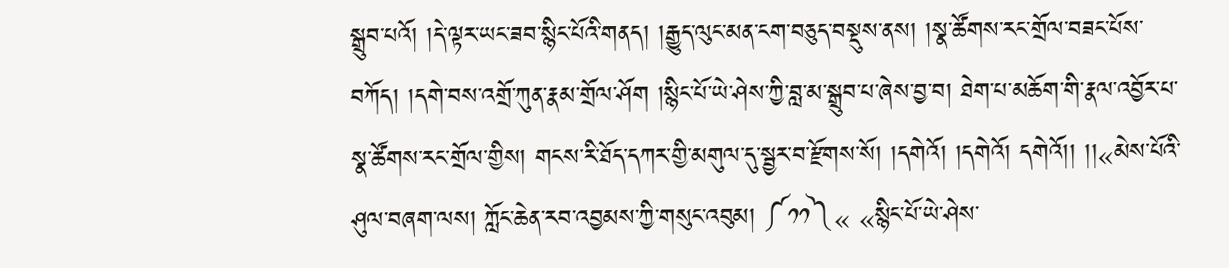སྒྲུབ་པའོ། །དེ་ལྟར་ཡང་ཟབ་སྙིང་པོའི་གནད། །རྒྱུད་ལུང་མན་ངག་བཅུད་བསྡུས་ནས། །སྣ་ཚོགས་རང་གྲོལ་བཟང་པོས་བཀོད། །དགེ་བས་འགྲོ་ཀུན་རྣམ་གྲོལ་ཤོག །སྙིང་པོ་ཡེ་ཤེས་ཀྱི་བླ་མ་སྒྲུབ་པ་ཞེས་བྱ་བ། ཐེག་པ་མཆོག་གི་རྣལ་འབྱོར་པ་སྣ་ཚོགས་རང་གྲོལ་གྱིས། གངས་རི་ཐོད་དཀར་གྱི་མགུལ་དུ་སྦྱར་བ་རྫོགས་སོ། །དགེའོ། །དགེའོ། དགེའོ།། །།«མེས་པོའི་ཤུལ་བཞག་ལས། ཀློང་ཆེན་རབ་འབྱམས་ཀྱི་གསུང་འབུམ། ༼༡༡༽« «སྙིང་པོ་ཡེ་ཤེས་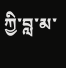ཀྱི་བླ་མ་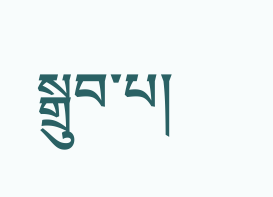སྒྲུབ་པ།